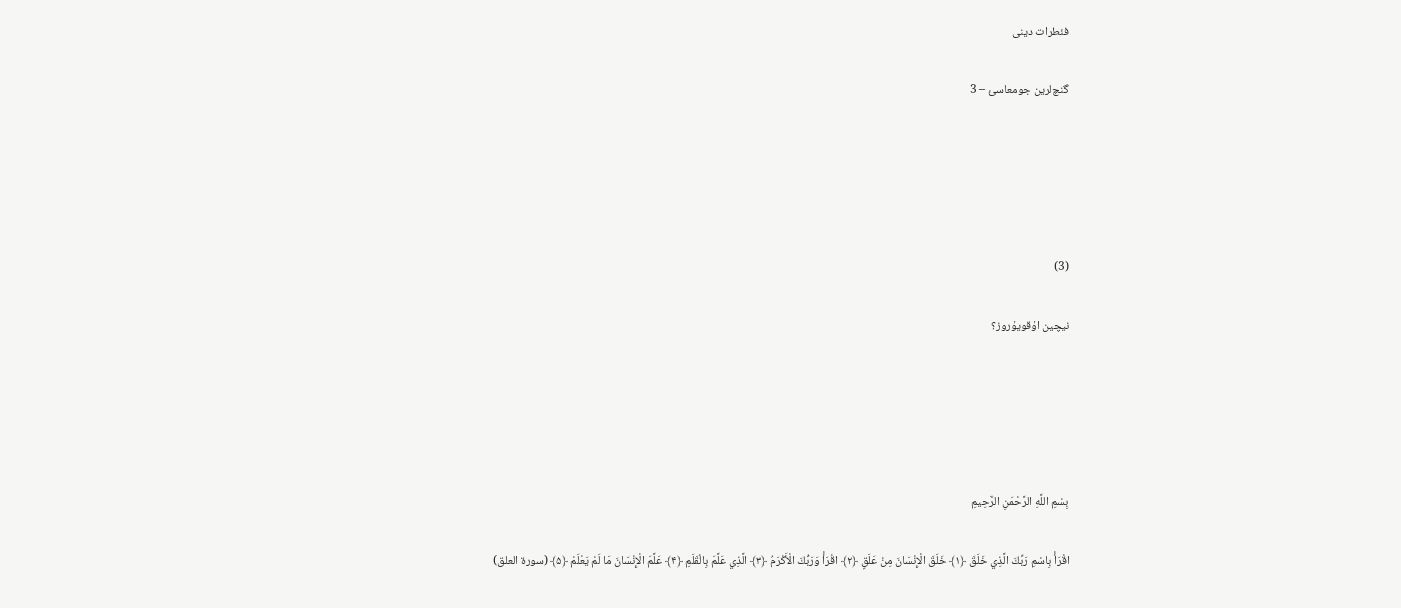فئطرات دینی

گنچ‌لرین جومعاسئ – 3





(3)

نیچین اۇقویۇروز؟





بِسْمِ اللَّهِ الرَّحْمَنِ الرَّحِيمِ

اقْرَأْ بِاسْمِ رَبِّكَ الَّذِي خَلَقَ ﴿۱﴾ خَلَقَ الْإِنْسَانَ مِنْ عَلَقٍ ﴿۲﴾ اقْرَأْ وَرَبُّكَ الْأَكْرَمُ ﴿۳﴾ الَّذِي عَلَّمَ بِالْقَلَمِ ﴿۴﴾ عَلَّمَ الْإِنْسَانَ مَا لَمْ يَعْلَمْ ﴿۵﴾ (سورة العلق)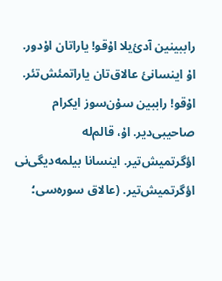راببینین آدئ‌یلا اۇقو! یاراتان اۇدور. اۇ اینسانئ عالاق‌تان یاراتمئش‌تئر. اۇقو! راببین سۇن‌سوز ایکرام صاحیبی‌دیر. اۇ، قالم‌لە اؤگرتمیش‌تیر. اینسانا بیلمەدیگی‌نی اؤگرتمیش‌تیر. (عالاق سورەسی؛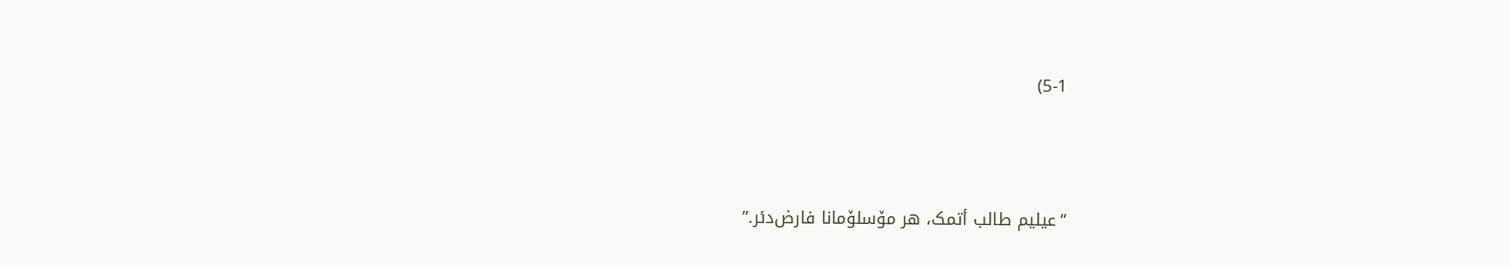5-1)



“عیلیم طالب أتمک، هر مۆسلۆمانا فارض‌دئر.”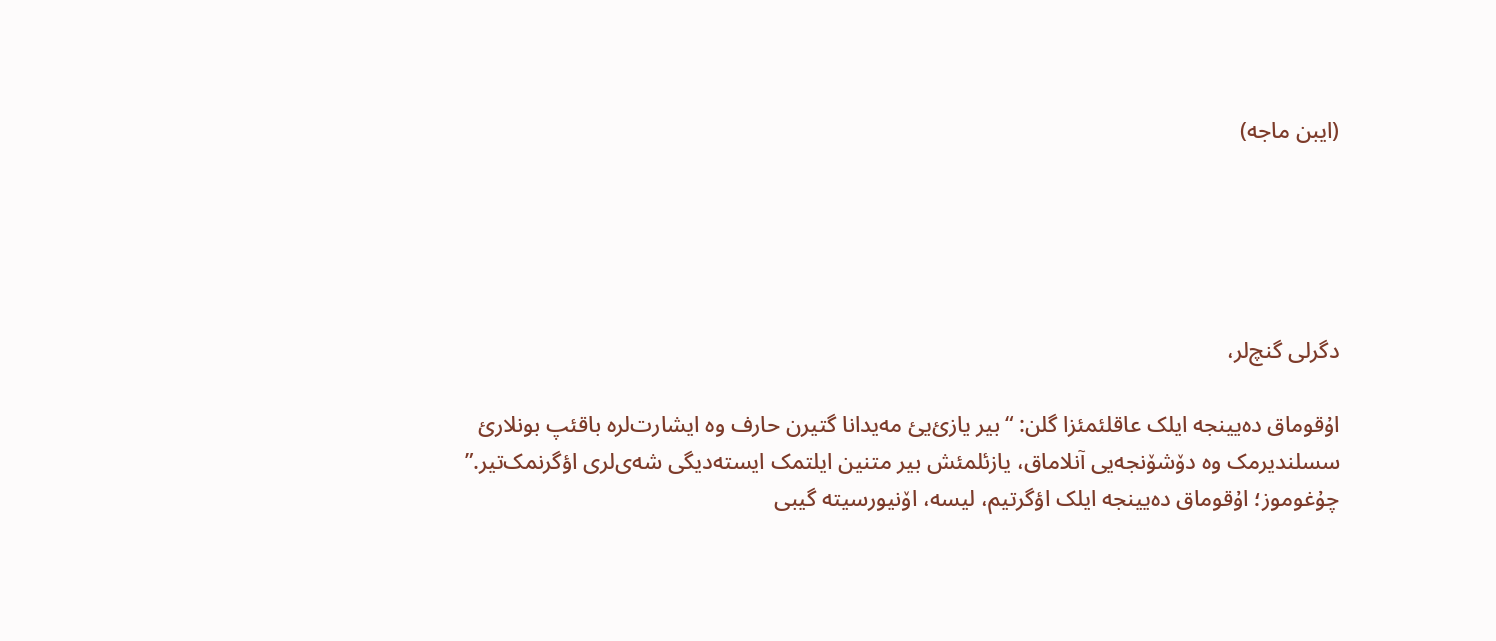(ایبن ماجە)





دگرلی گنچ‌لر،

اۇقوماق دەیینجە ایلک عاقلئمئزا گلن: “بیر یازئ‌یئ مەیدانا گتیرن حارف وە ایشارت‌لرە باقئپ بونلارئ سسلندیرمک وە دۆشۆنجەیی آنلاماق، یازئلمئش بیر متنین ایلتمک ایستەدیگی شەی‌لری اؤگرنمک‌تیر.” چۇغوموز؛ اۇقوماق دەیینجە ایلک اؤگرتیم، لیسە، اۆنیورسیتە گیبی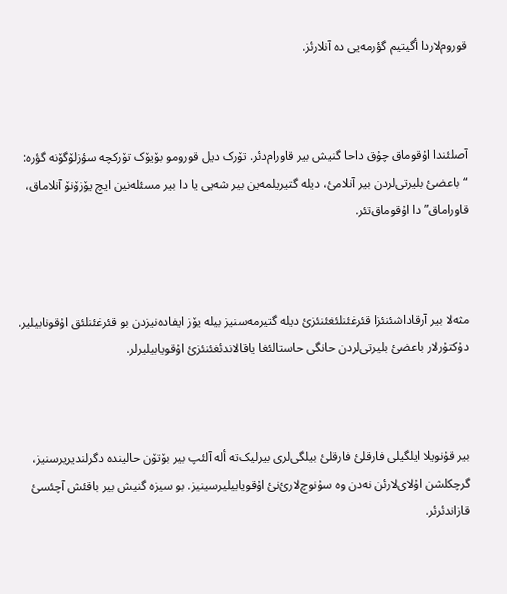قوروم‌لاردا أگیتیم گؤرمەیی دە آنلارئز.



آصلئندا اۇقوماق چۇق داحا گنیش بیر قاورام‌دئر. تۆرک دیل قورومو بۆیۆک تۆرکچە سؤزلۆگۆنە گؤرە: “باعضئ بلیرتی‌لردن بیر آنلامئ، دیلە گتیریلمەین بیر شەیی یا دا بیر مسئلەنین ایچ یۆزۆنۆ آنلاماق، قاوراماق” دا اۇقوماق‌تئر.



مثەلا بیر آرقاداشئنئزا قئرغئنلئغئنئزئ دیلە گتیرمەسنیز بیلە یۆز ایفادەنیزدن بو قئرغئنلئق اۇقونابیلیر. دۇکتۇرلار باعضئ بلیرتی‌لردن حانگی حاستالئغا یاقالاندئغئنئزئ اۇقویابیلیرلر.



بیر قۇنویلا ایلگیلی فارقلئ فارقلئ بیلگی‌لری بیرلیک‌تە ألە آلئپ بیر بۆتۆن حالیندە دگرلندیریرسنیز، گرچکلشن اۇلای‌لارئن نەدن وە سۇنوچ‌لارئ‌نئ اۇقویابیلیرسینیز. بو سیزە گنیش بیر باقئش آچئسئ قازاندئرئر.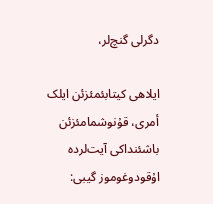دگرلی گنچ‌لر،

ایلاهی کیتابئمئزئن ایلک أمری، قۇنوشمامئزئن باشئنداکی آیت‌لردە اۇقودوغوموز گیبی: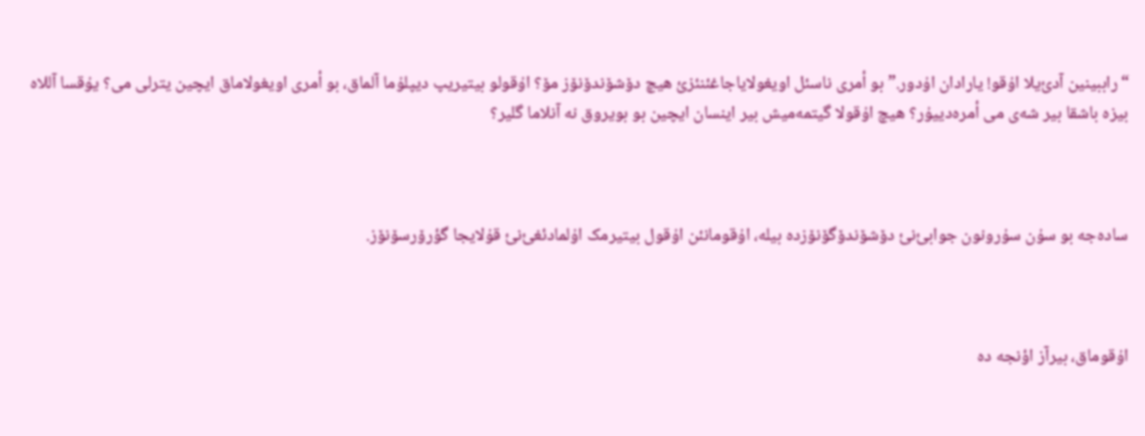“راببینین آدئ‌یلا اۇقو! یارادان اۇدور.” بو أمری ناسئل اویغولایاجاغئنئزئ هیچ دۆشۆندۆنۆز مۆ؟ اۇقولو بیتیریپ دیپلۇما آلماق، بو أمری اویغولاماق ایچین یترلی می؟ یۇقسا آللاە بیزە باشقا بیر شەی می أمرەدییۇر؟ هیچ اۇقولا گیتمەمیش بیر اینسان ایچین بو بویروق نە آنلاما گلیر؟



سادەجە بو سۇن سۇرونون جوابئ‌نئ دۆشۆندۆگۆنۆزدە بیلە، اۇقومانئن اۇقول بیتیرمک اۇلمادئغئ‌نئ قۇلایجا گؤرۆرسۆنۆز.



اۇقوماق، بیرآز اؤنجە دە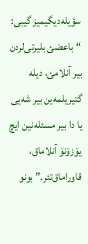سؤیلەدیگیمیز گیبی: “باعضئ بلیرتی‌لردن بیر آنلامئ، دیلە گتیریلمەین بیر شەیی یا دا بیر مسئلەنین ایچ یۆزۆنۆ آنلاماق، قاوراماق‌تئر.” بونو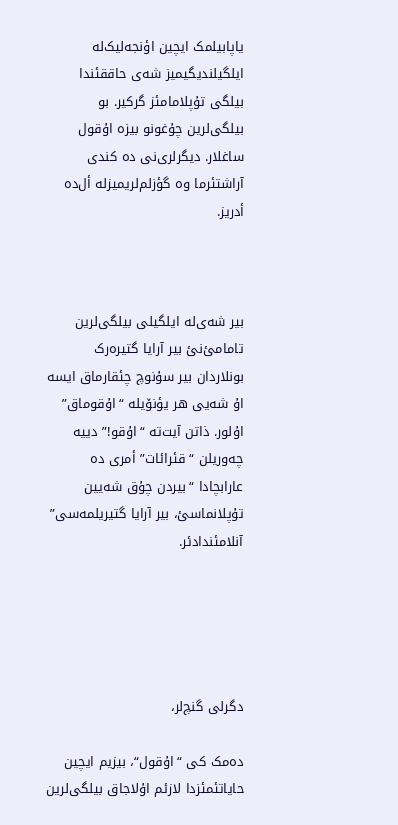یاپابیلمک ایچین اؤنجەلیک‌لە ایلگیلندیگیمیز شەی حاققئندا بیلگی تۇپلامامئز گرکیر. بو بیلگی‌لرین چۇغونو بیزە اۇقول ساغلار. دیگرلری‌نی دە کندی آراشتئرما وە گؤزلم‌لریمیزلە أل‌دە أدریز.



بیر شەی‌لە ایلگیلی بیلگی‌لرین تامامئ‌نئ بیر آرایا گتیرەرک بونلاردان بیر سۇنوچ چئقارماق ایسە اۇ شەیی هر یؤنۆیلە “اۇقوماق” اۇلور. ذاتن آیت‌تە “اۇقو!” دییە چەوریلن “قئرائات” أمری دە عارابچادا “بیردن چۇق شەیین تۇپلانماسئ، بیر آرایا گتیریلمەسی” آنلامئندادئر.





دگرلی گنچ‌لر،

دەمک کی “اۇقول“، بیزیم ایچین حایاتئمئزدا لازئم اۇلاجاق بیلگی‌لرین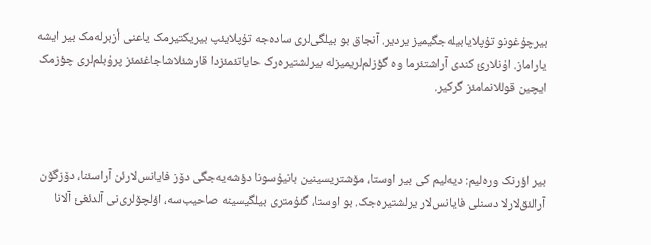بیرچۇغونو تۇپلایابیلەجگیمیز یردیر. آنجاق بو بیلگی‌لری سادەجە تۇپلایئپ بیریکتیرمک یاعنی أزبرلەمک بیر ایشە یاراماز. اۇنلارئ کندی آراشتئرما وە گؤزلم‌لریمیزلە بیرلشتیرەرک حایاتئمئزدا قارشئلاشاجاغئمئز پرۇبلم‌لری چؤزمک ایچین قوللانمامئز گرکیر.



بیر اؤرنک ورەلیم: دیەلیم کی بیر اوستا، مۆشتریسینین بانیۇسونا دؤشەیەجگی دۆز فایانس‌لارئن آراسئنا، دۆزگۆن آرالئق‌لارلا دسنلی فایانس‌لار یرلشتیرەجک. بو اوستا، گئۇمتری بیلگیسینە صاحیب‌سە، اؤلچۆلری‌نی آلدئغئ آلانا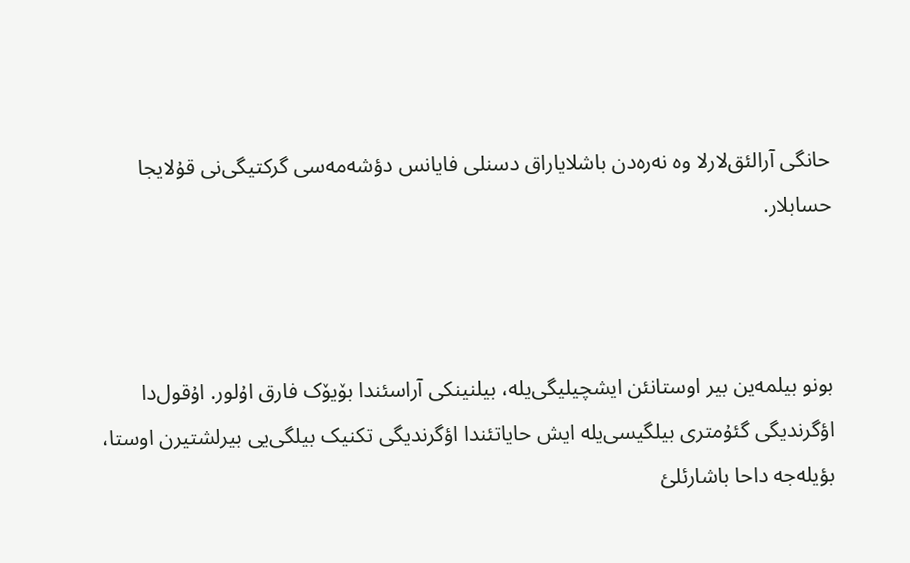حانگی آرالئق‌لارلا وە نەرەدن باشلایاراق دسنلی فایانس دؤشەمەسی گرکتیگی‌نی قۇلایجا حسابلار.



بونو بیلمەین بیر اوستانئن ایشچیلیگی‌یلە، بیلنینکی آراسئندا بۆیۆک فارق اۇلور. اۇقول‌دا اؤگرندیگی گئۇمتری بیلگیسی‌یلە ایش حایاتئندا اؤگرندیگی تکنیک بیلگی‌یی بیرلشتیرن اوستا، بؤیلەجە داحا باشارئلئ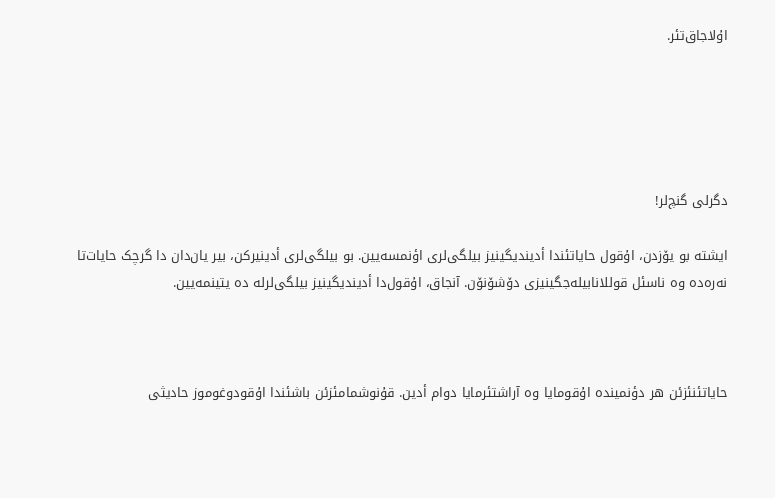اۇلاجاق‌تئر.





دگرلی گنچ‌لر!

ایشتە بو یۆزدن، اۇقول حایاتئندا أدیندیگینیز بیلگی‌لری اؤنمسەیین. بو بیلگی‌لری أدینیرکن، بیر یان‌دان دا گرچک حایات‌تا نەرەدە وە ناسئل قوللانابیلەجگینیزی دۆشۆنۆن. آنجاق، اۇقول‌دا أدیندیگینیز بیلگی‌لرلە دە یتینمەیین.



حایاتئنئزئن هر دؤنمیندە اۇقومایا وە آراشتئرمایا دوام أدین. قۇنوشمامئزئن باشئندا اۇقودوغوموز حادیثی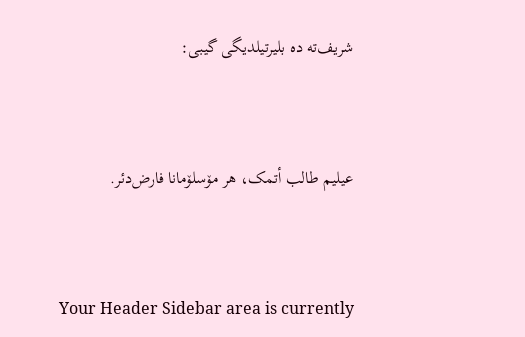شریف‌تە دە بلیرتیلدیگی گیبی:



عیلیم طالب أتمک، هر مۆسلۆمانا فارض‌دئر.



Your Header Sidebar area is currently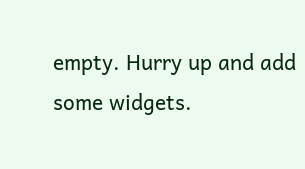empty. Hurry up and add some widgets.